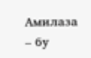Амилаза – бу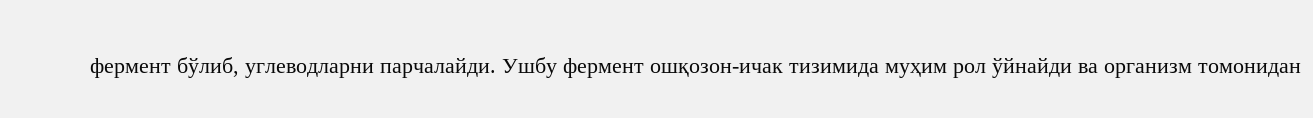фермент бўлиб, углеводларни парчалайди. Ушбу фермент ошқозон-ичак тизимида муҳим рол ўйнайди ва организм томонидан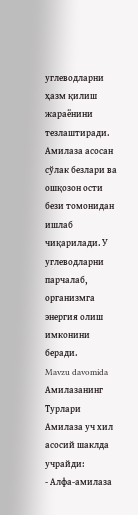углеводларни ҳазм қилиш жараёнини тезлаштиради. Амилаза асосан сўлак безлари ва ошқозон ости бези томонидан ишлаб чиқарилади. У углеводларни парчалаб, организмга энергия олиш имконини беради.
Mavzu davomida
Амилазанинг Турлари
Амилаза уч хил асосий шаклда учрайди:
- Алфа-амилаза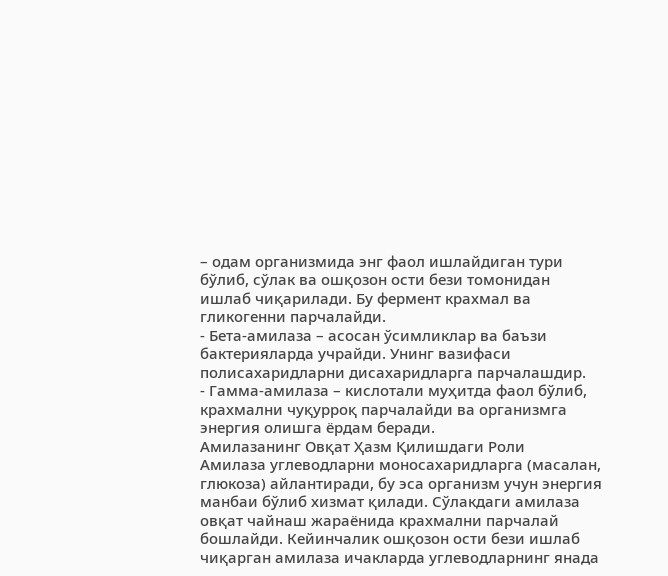– одам организмида энг фаол ишлайдиган тури бўлиб, сўлак ва ошқозон ости бези томонидан ишлаб чиқарилади. Бу фермент крахмал ва гликогенни парчалайди.
- Бета-амилаза – асосан ўсимликлар ва баъзи бактерияларда учрайди. Унинг вазифаси полисахаридларни дисахаридларга парчалашдир.
- Гамма-амилаза – кислотали муҳитда фаол бўлиб, крахмални чуқурроқ парчалайди ва организмга энергия олишга ёрдам беради.
Амилазанинг Овқат Ҳазм Қилишдаги Роли
Амилаза углеводларни моносахаридларга (масалан, глюкоза) айлантиради, бу эса организм учун энергия манбаи бўлиб хизмат қилади. Сўлакдаги амилаза овқат чайнаш жараёнида крахмални парчалай бошлайди. Кейинчалик ошқозон ости бези ишлаб чиқарган амилаза ичакларда углеводларнинг янада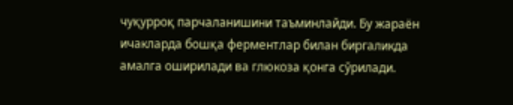чуқурроқ парчаланишини таъминлайди. Бу жараён ичакларда бошқа ферментлар билан биргаликда амалга оширилади ва глюкоза қонга сўрилади.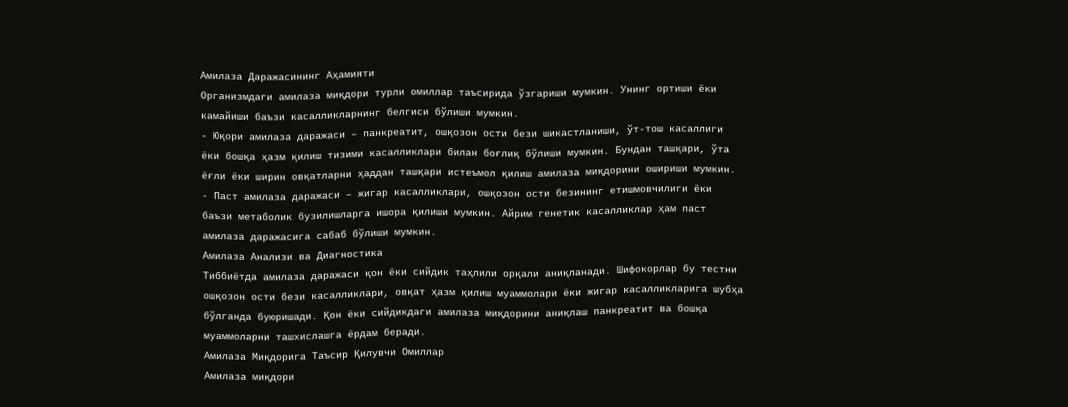Амилаза Даражасининг Аҳамияти
Организмдаги амилаза миқдори турли омиллар таъсирида ўзгариши мумкин. Унинг ортиши ёки камайиши баъзи касалликларнинг белгиси бўлиши мумкин.
- Юқори амилаза даражаси – панкреатит, ошқозон ости бези шикастланиши, ўт-тош касаллиги ёки бошқа ҳазм қилиш тизими касалликлари билан боғлиқ бўлиши мумкин. Бундан ташқари, ўта ёғли ёки ширин овқатларни ҳаддан ташқари истеъмол қилиш амилаза миқдорини ошириши мумкин.
- Паст амилаза даражаси – жигар касалликлари, ошқозон ости безининг етишмовчилиги ёки баъзи метаболик бузилишларга ишора қилиши мумкин. Айрим генетик касалликлар ҳам паст амилаза даражасига сабаб бўлиши мумкин.
Амилаза Анализи ва Диагностика
Тиббиётда амилаза даражаси қон ёки сийдик таҳлили орқали аниқланади. Шифокорлар бу тестни ошқозон ости бези касалликлари, овқат ҳазм қилиш муаммолари ёки жигар касалликларига шубҳа бўлганда буюришади. Қон ёки сийдикдаги амилаза миқдорини аниқлаш панкреатит ва бошқа муаммоларни ташхислашга ёрдам беради.
Амилаза Миқдорига Таъсир Қилувчи Омиллар
Амилаза миқдори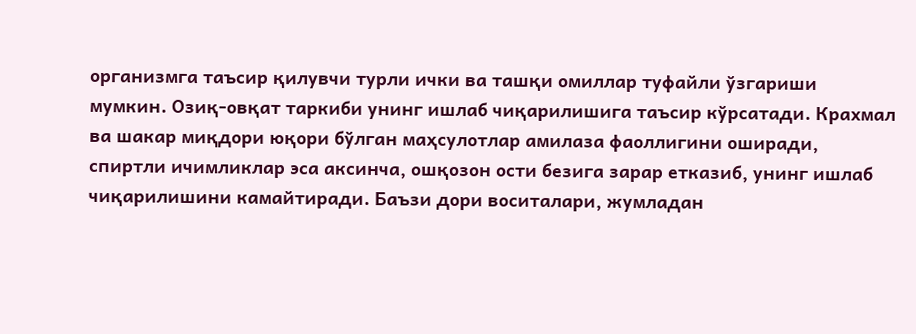организмга таъсир қилувчи турли ички ва ташқи омиллар туфайли ўзгариши мумкин. Озиқ-овқат таркиби унинг ишлаб чиқарилишига таъсир кўрсатади. Крахмал ва шакар миқдори юқори бўлган маҳсулотлар амилаза фаоллигини оширади, спиртли ичимликлар эса аксинча, ошқозон ости безига зарар етказиб, унинг ишлаб чиқарилишини камайтиради. Баъзи дори воситалари, жумладан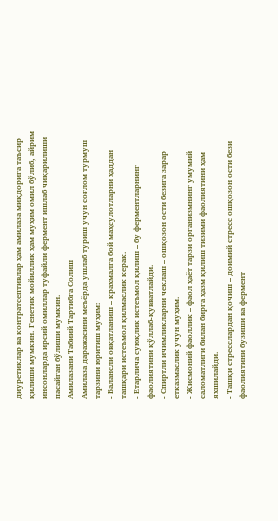диуретиклар ва контратсептивлар ҳам амилаза миқдорига таъсир қилиши мумкин. Генетик мойиллик ҳам муҳим омил бўлиб, айрим инсонларда ирсий омиллар туфайли фермент ишлаб чиқарилиши пасайган бўлиши мумкин.
Амилазани Табиий Тартибга Солиш
Амилаза даражасини меъёрда ушлаб туриш учун соғлом турмуш тарзини юритиш муҳим:
- Балансли овқатланиш – крахмалга бой маҳсулотларни ҳаддан ташқари истеъмол қилмаслик керак.
- Етарлича суюқлик истеъмол қилиш – бу ферментларнинг фаолиятини қўллаб-қувватлайди.
- Спиртли ичимликларни чеклаш – ошқозон ости безига зарар етказмаслик учун муҳим.
- Жисмоний фаоллик – фаол ҳаёт тарзи организмнинг умумий саломатлиги билан бирга ҳазм қилиш тизими фаолиятини ҳам яхшилайди.
- Ташқи стресслардан қочиш – доимий стресс ошқозон ости бези фаолиятини бузиши ва фермент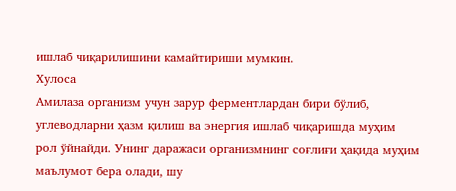ишлаб чиқарилишини камайтириши мумкин.
Хулоса
Амилаза организм учун зарур ферментлардан бири бўлиб, углеводларни ҳазм қилиш ва энергия ишлаб чиқаришда муҳим рол ўйнайди. Унинг даражаси организмнинг соғлиғи ҳақида муҳим маълумот бера олади, шу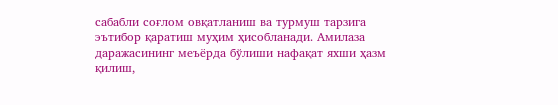сабабли соғлом овқатланиш ва турмуш тарзига эътибор қаратиш муҳим ҳисобланади. Амилаза даражасининг меъёрда бўлиши нафақат яхши ҳазм қилиш,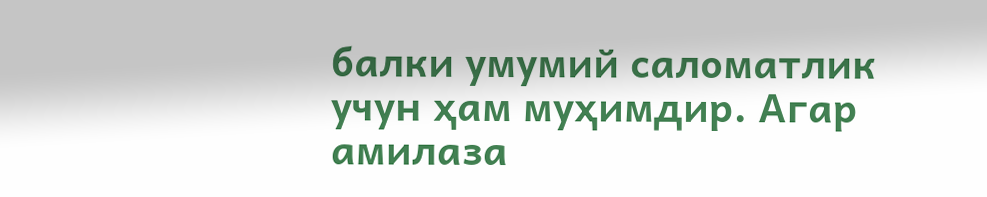балки умумий саломатлик учун ҳам муҳимдир. Агар амилаза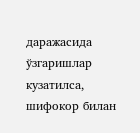даражасида ўзгаришлар кузатилса, шифокор билан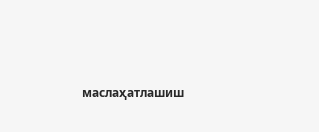маслаҳатлашиш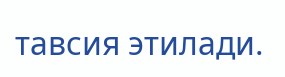тавсия этилади.